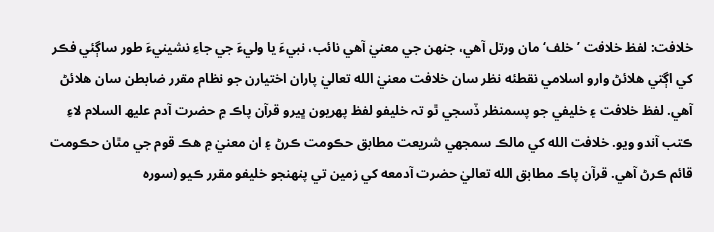خلافت: لفظ خلافت ’خلف‘ مان ورتل آهي، جنهن جي معنيٰ آهي نائب، نبيءَ يا وليءَ جي جاءِ نشينيءَ طور ساڳئي فڪر کي اڳتي هلائڻ وارو اسلامي نقطئه نظر سان خلافت معنيٰ الله تعاليٰ پاران اختيارن جو نظام مقرر ضابطن سان هلائڻ آهي. لفظ خلافت ۽ خليفي جو پسمنظر ڏسجي ٿو تہ خليفو لفظ پهريون ڀيرو قرآن پاڪ ۾ حضرت آدم عليھ السلام لاءِ ڪتب آندو ويو. خلافت الله کي مالڪ سمجهي شريعت مطابق حڪومت ڪرڻ ۽ ان معنيٰ ۾ هڪ قوم جي مٿان حڪومت قائم ڪرڻ آهي. قرآن پاڪ مطابق الله تعاليٰ حضرت آدمعه کي زمين تي پنهنجو خليفو مقرر ڪيو (سوره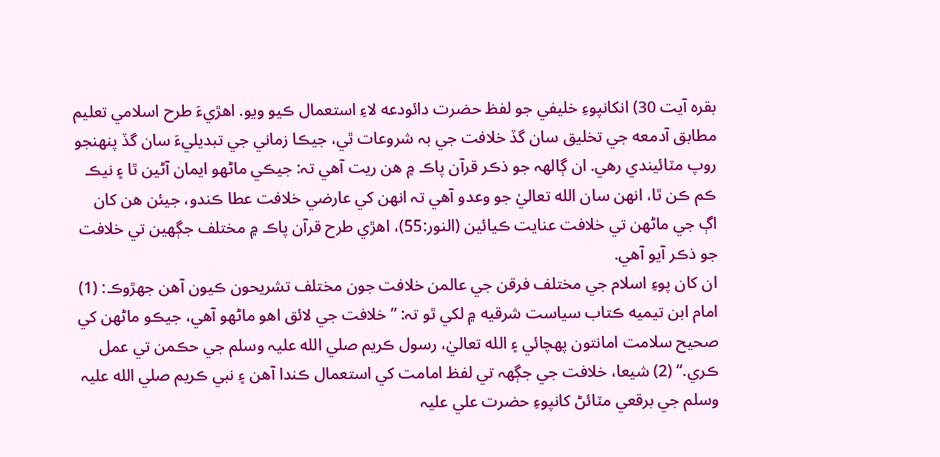بقرہ آيت 30) انکانپوءِ خليفي جو لفظ حضرت دائودعه لاءِ استعمال ڪيو ويو. اهڙيءَ طرح اسلامي تعليم مطابق آدمعه جي تخليق سان گڏ خلافت جي بہ شروعات ٿي، جيڪا زماني جي تبديليءَ سان گڏ پنهنجو روپ مٽائيندي رهي. ان ڳالھہ جو ذڪر قرآن پاڪ ۾ هن ريت آهي تہ: جيڪي ماڻهو ايمان آڻين ٿا ۽ نيڪ ڪم ڪن ٿا، انهن سان الله تعاليٰ جو وعدو آهي تہ انهن کي عارضي خلافت عطا ڪندو، جيئن هن کان اڳ جي ماڻهن تي خلافت عنايت ڪيائين (النور:55)، اهڙي طرح قرآن پاڪ ۾ مختلف جڳهين تي خلافت جو ذڪر آيو آهي.
ان کان پوءِ اسلام جي مختلف فرقن جي عالمن خلافت جون مختلف تشريحون ڪيون آهن جھڙوڪ: (1) امام ابن تيميه ڪتاب سياست شرقيه ۾ لکي ٿو تہ: ”خلافت جي لائق اهو ماڻهو آهي، جيڪو ماڻهن کي صحيح سلامت امانتون پهچائي ۽ الله تعاليٰ، رسول ڪريم صلي الله عليہ وسلم جي حڪمن تي عمل ڪري.“ (2) شيعا، خلافت جي جڳھہ تي لفظ امامت کي استعمال ڪندا آهن ۽ نبي ڪريم صلي الله عليہ وسلم جي برقعي مٽائڻ کانپوءِ حضرت علي عليہ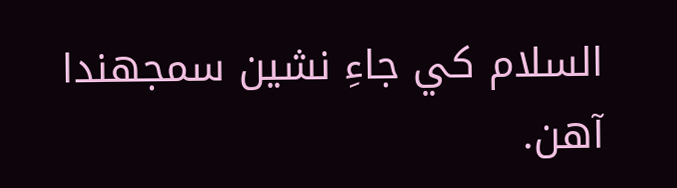السلام کي جاءِ نشين سمجهندا آهن.